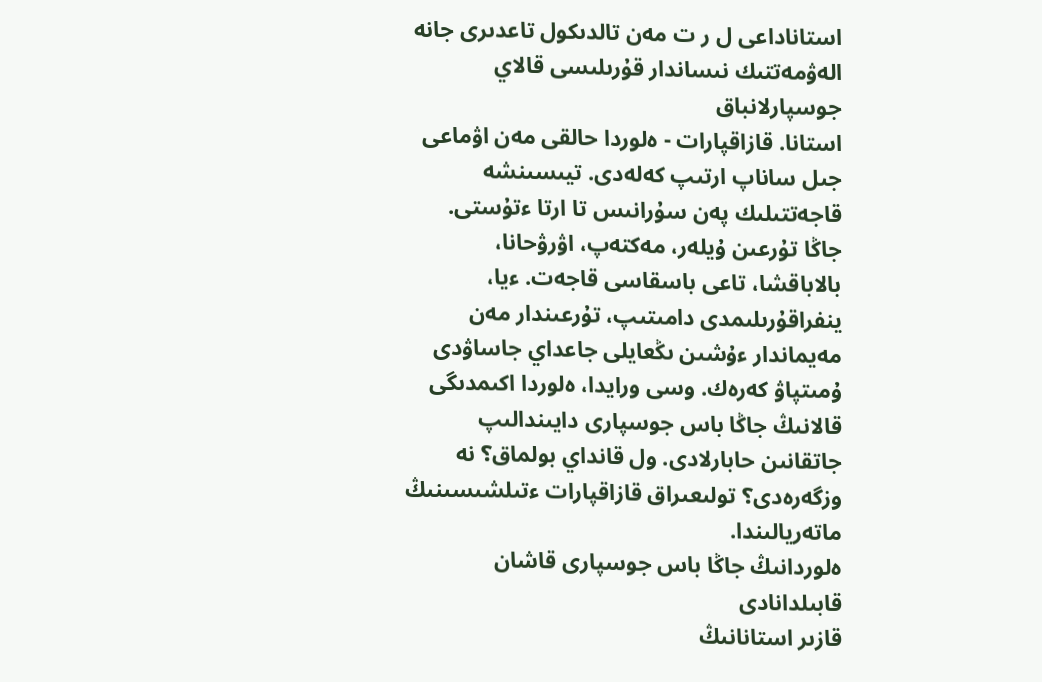استاناداعى ل ر ت مەن تالدىكول تاعدىرى جانە الەۋمەتتىك نىساندار قۇرىلىسى قالاي جوسپارلانباق
استانا. قازاقپارات - ەلوردا حالقى مەن اۋماعى جىل ساناپ ارتىپ كەلەدى. تيىسىنشە قاجەتتىلىك پەن سۇرانىس تا ارتا ءتۇستى.
جاڭا تۇرعىن ۇيلەر، مەكتەپ، اۋرۋحانا، بالاباقشا، تاعى باسقاسى قاجەت. ءيا، ينفراقۇرىلىمدى دامىتىپ، تۇرعىندار مەن مەيماندار ءۇشىن ىڭعايلى جاعداي جاساۋدى ۇمىتپاۋ كەرەك. وسى ورايدا، ەلوردا اكىمدىگى قالانىڭ جاڭا باس جوسپارى دايىندالىپ جاتقانىن حابارلادى. ول قانداي بولماق؟ نە وزگەرەدى؟ تولىعىراق قازاقپارات ءتىلشىسىنىڭ ماتەريالىندا.
ەلوردانىڭ جاڭا باس جوسپارى قاشان قابىلدانادى
قازىر استانانىڭ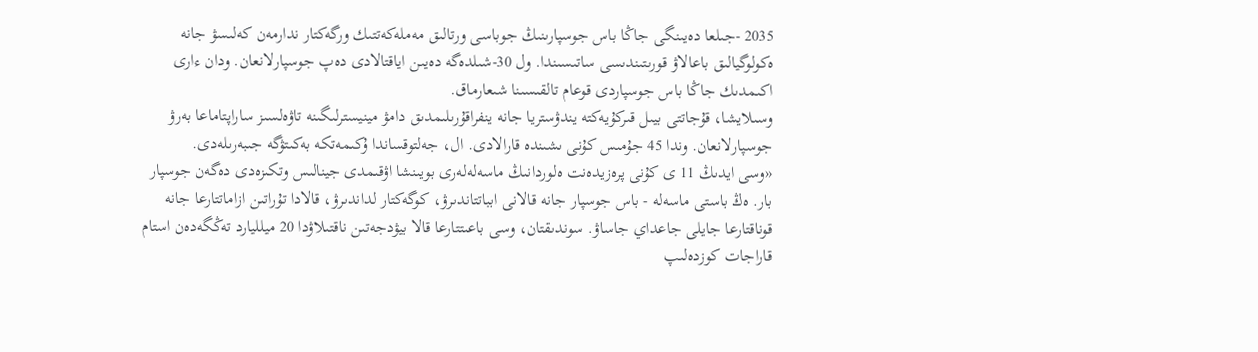2035 -جىلعا دەيىنگى جاڭا باس جوسپارىنىڭ جوباسى ورتالىق مەملەكەتتىك ورگەكتار ندارمەن كەلىسۋ جانە ەكولوگيالىق باعالاۋ قورىتىندىسى ساتىسىندا. ول 30-شىلدەگە دەيىن اياقتالادى دەپ جوسپارلانعان. ودان ءارى اكىمدىك جاڭا باس جوسپاردى قوعام تالقىسىنا شىعارماق.
وسىلايشا، قۇجاتتى بيىل قىركۇيەكتە يندۋستريا جانە ينفراقۇرىلىمدىق دامۋ مينيسترلىگىنە تاۋەلسىز ساراپتاماعا بەرۋ جوسپارلانعان. وندا 45 جۇمىس كۇنى ىشىندە قارالادى. ال، جەلتوقساندا ۇكىمەتكە بەكىتۋگە جىبەرىلەدى.
«وسى ايدىڭ 11 ى كۇنى پرەزيدەنت ەلوردانىڭ ماسەلەلەرى بويىنشا اۋقىمدى جينالىس وتكىزەدى دەگەن جوسپار بار. ەڭ باستى ماسەلە - باس جوسپار جانە قالانى ابباتتاندىرۋ، كوگەكتار لداندىرۋ، قالادا تۇراتىن ازاماتتارعا جانە قوناقتارعا جايلى جاعداي جاساۋ. سوندىقتان، وسى باعىتتارعا قالا بيۋدجەتىن ناقتىلاۋدا 20 ميلليارد تەڭگەدەن استام قاراجات كوزدەلىپ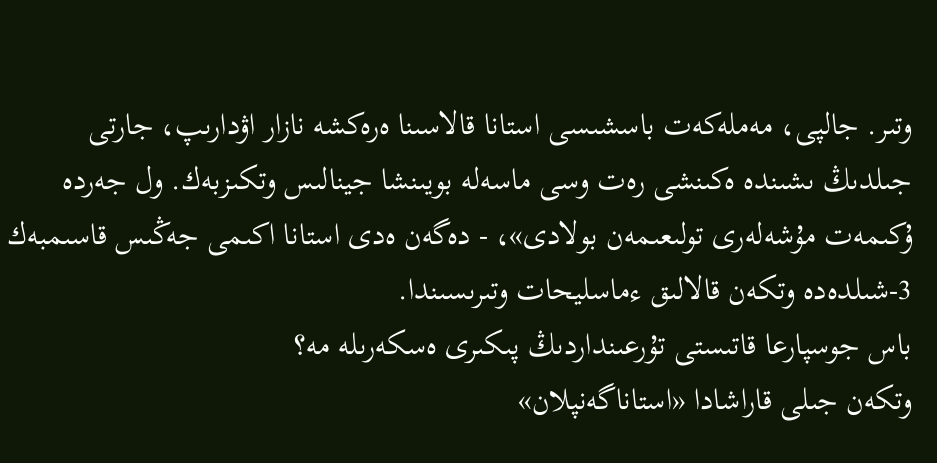وتىر. جالپى، مەملەكەت باسشىسى استانا قالاسىنا ەرەكشە نازار اۋدارىپ، جارتى جىلدىڭ ىشىندە ەكىنشى رەت وسى ماسەلە بويىنشا جينالىس وتكىزبەك. ول جەردە ۇكىمەت مۇشەلەرى تولىعىمەن بولادى»، - دەگەن ەدى استانا اكىمى جەڭىس قاسىمبەك 3-شىلدەدە وتكەن قالالىق ءماسليحات وتىرىسىندا.
باس جوسپارعا قاتىستى تۇرعىنداردىڭ پىكىرى ەسكەرىلە مە؟
وتكەن جىلى قاراشادا «استاناگەنپلان»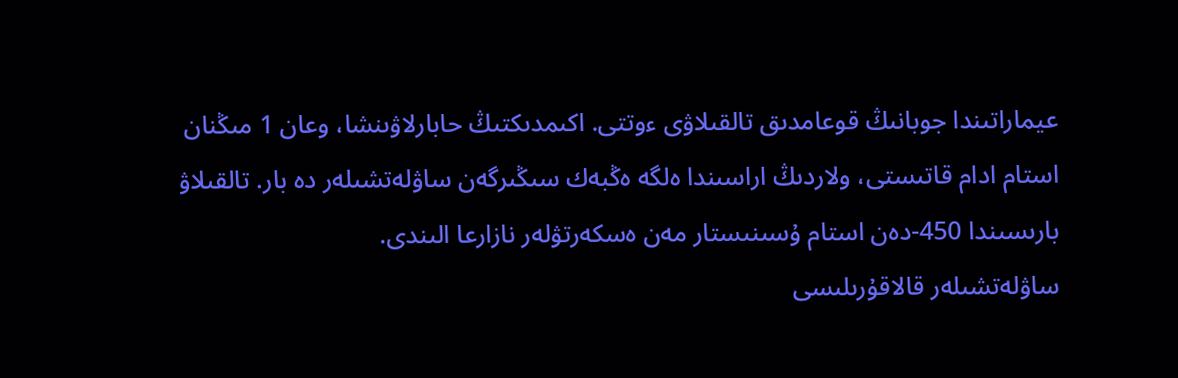عيماراتىندا جوبانىڭ قوعامدىق تالقىلاۋى ءوتتى. اكىمدىكتىڭ حابارلاۋىنشا، وعان 1 مىڭنان استام ادام قاتىستى، ولاردىڭ اراسىندا ەلگە ەڭبەك سىڭىرگەن ساۋلەتشىلەر دە بار. تالقىلاۋ بارىسىندا 450-دەن استام ۇسىنىستار مەن ەسكەرتۋلەر نازارعا الىندى.
ساۋلەتشىلەر قالاقۇرىلىسى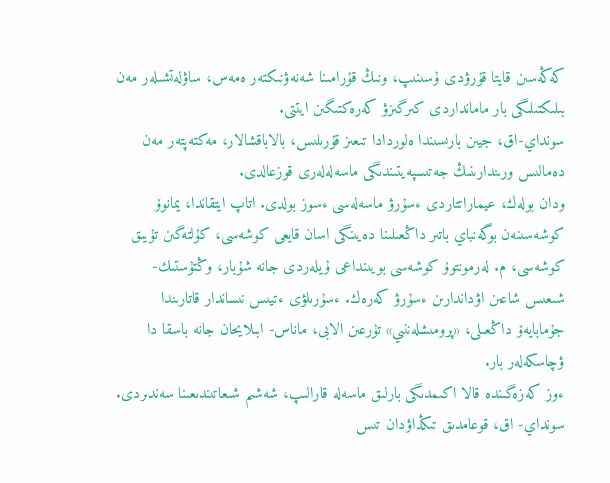كەڭەسىن قايتا قۇرۋدى ۇسىنىپ، ونىڭ قۇرامىنا شەنەۋنىكتەر ەمەس، ساۋلەتشىلەر مەن بىلىكتىلىگى بار مامانداردى كىرگىزۋ كەرەكتىگىن ايتتى.
سونداي-اق، جيىن بارىسىندا ەلوردادا تىعىز قۇرىلىس، بالاباقشالار، مەكتەپتەر مەن دەمالىس ورىندارىنىڭ جەتىسپەيتىندىگى ماسەلەلەرى قوزعالدى.
ودان بولەك، عيماراتتاردى ءسۇرۋ ماسەلەسى ءسوز بولدى. اتاپ ايتقاندا، يمانوۆ كوشەسىنەن بوگەنباي باتىر داڭعىلىنا دەيىنگى اسان قايعى كوشەسى، كۇلتەگىن تۇيىق كوشەسى، م. لەرمونتوۆ كوشەسى بويىنداعى ۇيلەردى جانە شۇبار، وڭتۇستىك- شىعىس شاعىن اۋداندارىن ءسۇرۋ كەرەك. ءسۇرىلۋى ءتيىس نىساندار قاتارىندا جۇمابايەۆ داڭعىلى، «پرومىشلەننىي» تۇرعىن الابى، ماناس- ابىلايحان جانە باسقا دا ۋچاسكەلەر بار.
ءوز كەزەگىندە قالا اكىمدىگى بارلىق ماسەلە قارالىپ، شەشىم شىعاتىندىعىنا سەندىردى. سونداي- اق، قوعامدىق تىڭداۋدان تىس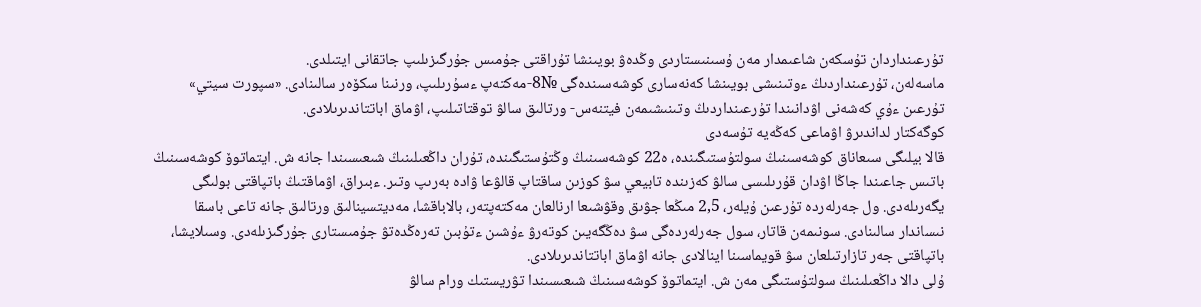تۇرعىنداردان تۇسكەن شاعىمدار مەن ۇسىنىستاردى وڭدەۋ بويىنشا تۇراقتى جۇمىس جۇرگىزىلىپ جاتقانى ايتىلدى.
ماسەلەن، تۇرعىنداردىڭ ءوتىنىشى بويىنشا كەنەسارى كوشەسىندەگى №8-مەكتەپ ءسۇرىلىپ، ورنىنا سكۆەر سالىنادى. «سپورت سيتي» تۇرعىن ءۇي كەشەنى اۋدانىندا تۇرعىنداردىڭ وتىنىشىمەن فيتنەس- ورتالىق سالۋ توقتاتىلىپ، اۋماق اباتتاندىرىلادى.
كوگەكتار لداندىرۋ اۋماعى كەڭەيە تۇسەدى
قالا بيلىگى سىعاناق كوشەسىنىڭ سولتۇستىگىندە، ە22 كوشەسىنىڭ وڭتۇستىگىندە، تۇران داڭعىلىنىڭ شىعىسىندا جانە ش. ايتماتوۆ كوشەسىنىڭ باتىس جاعىندا جاڭا اۋدان قۇرىلىسى سالۋ كەزىندە تابيعي سۋ كوزىن ساقتاپ قالۋعا ۋادە بەرىپ وتىر. ءبىراق، اۋماقتىڭ باتپاقتى بولىگى يگەرىلەدى. ول جەرلەردە تۇرعىن ۇيلەر، 2,5 مىڭعا جۋىق وقۋشىعا ارنالعان مەكتەپتەر، بالاباقشا، مەديتسينالىق ورتالىق جانە تاعى باسقا نىساندار سالىنادى. سونىمەن قاتار، سول جەرلەردەگى سۋ دەڭگەيىن كوتەرۋ ءۇشىن ءتۇبىن تەرەڭدەتۋ جۇمىستارى جۇرگىزىلەدى. وسىلايشا، باتپاقتى جەر تازارتىلعان سۋ قويماسىنا اينالادى جانە اۋماق اباتتاندىرىلادى.
ۇلى دالا داڭعىلىنىڭ سولتۇستىگى مەن ش. ايتماتوۆ كوشەسىنىڭ شىعىسىندا تۋريستىك ورام سالۋ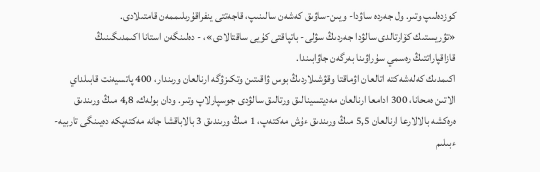كوزدەلىپ وتىر. ول جەردە ساۋدا- ويىن-ساۋىق كەشەن سالىنىپ، قاجەتتى ينفراقۇرىلىممەن قامتىلادى.
«تۋريستىك كۆارتالدى سالۋدا جەردىڭ سۋلى- باتپاقتى كۇيى ساقتالادى»، - دەلىنگەن استانا اكىمدىگىنىڭ قازاقپاراتتىڭ رەسمي سۇراۋىنا بەرگەن جاۋابىندا.
اكىمدىك كەلەشەكتە اتالعان اۋماقتا وقۋشىلاردىڭ بوس ۋاقىتىن وتكىزۋگە ارنالعان ورىندار، 400 پاتسيەنت قابىلداي الاتىن ەمحانا، 300 ادامعا ارنالعان مەديتسينالىق ورتالىق سالۋدى جوسپارلاپ وتىر. ودان بولەك، 4,8 مىڭ ورىندىق ەرەكشە بالالارعا ارنالعان 5,5 مىڭ ورىندىق ءۇش مەكتەپ، 1 مىڭ ورىندىق 3 بالاباقشا جانە مەكتەپكە دەيىنگى تاربيە- ءبىلىم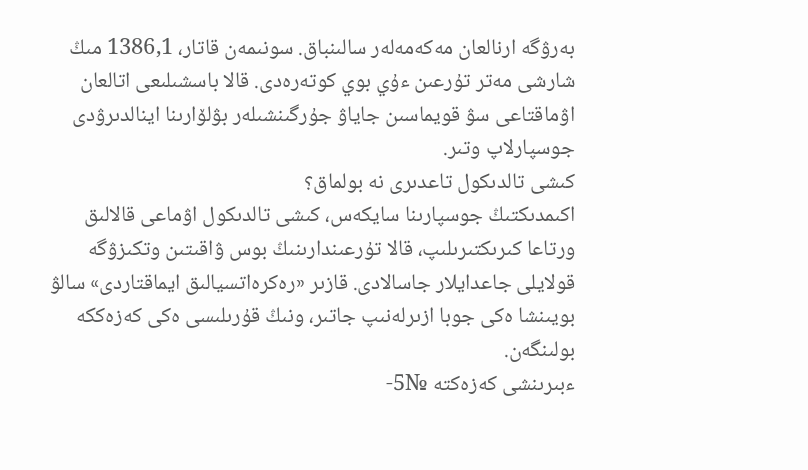بەرۋگە ارنالعان مەكەمەلەر سالىنباق. سونىمەن قاتار، 1386,1 مىڭ شارشى مەتر تۇرعىن ءۇي بوي كوتەرەدى. قالا باسشىلىعى اتالعان اۋماقتاعى سۋ قويماسىن جاياۋ جۇرگىنشىلەر بۋلۆارىنا اينالدىرۋدى جوسپارلاپ وتىر.
كىشى تالدىكول تاعدىرى نە بولماق؟
اكىمدىكتىڭ جوسپارىنا سايكەس، كىشى تالدىكول اۋماعى قالالىق ورتاعا كىرىكتىرىلىپ، قالا تۇرعىندارىنىڭ بوس ۋاقىتىن وتكىزۋگە قولايلى جاعدايلار جاسالادى. قازىر «رەكرەاتسيالىق ايماقتاردى» سالۋ بويىنشا ەكى جوبا ازىرلەنىپ جاتىر، ونىڭ قۇرىلىسى ەكى كەزەككە بولىنگەن.
ءبىرىنشى كەزەكتە №5-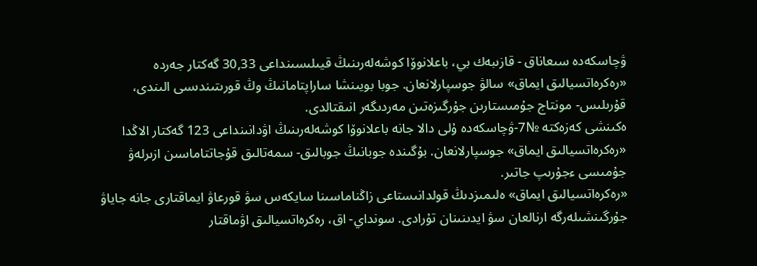ۋچاسكەدە سىعاناق - قازىبەك بي، باعلانوۆا كوشەلەرىنىڭ قيىلىسىنداعى 30,33 گەكتار جەردە «رەكرەاتسيالىق ايماق» سالۋ جوسپارلانعان. جوبا بويىنشا ساراپتامانىڭ وڭ قورىتىندىسى الىندى، قۇرىلىس- مونتاج جۇمىستارىن جۇرگىزەتىن مەردىگەر انىقتالدى.
ەكىنشى كەزەكتە №7-ۋچاسكەدە ۇلى دالا جانە باعلانوۆا كوشەلەرىنىڭ اۋدانىنداعى 123 گەكتار الاڭدا «رەكرەاتسيالىق ايماق» جوسپارلانعان. بۇگىندە جوبانىڭ جوبالىق- سمەتالىق قۇجاتتاماسىن ازىرلەۋ جۇمىسى ءجۇرىپ جاتىر.
«رەكرەاتسيالىق ايماق» ەلىمىزدىڭ قولدانىستاعى زاڭناماسىنا سايكەس سۋ قورعاۋ ايماقتارى جانە جاياۋ جۇرگىنشىلەرگە ارنالعان سۋ ايدىنىنان تۇرادى. سونداي- اق، رەكرەاتسيالىق اۋماقتار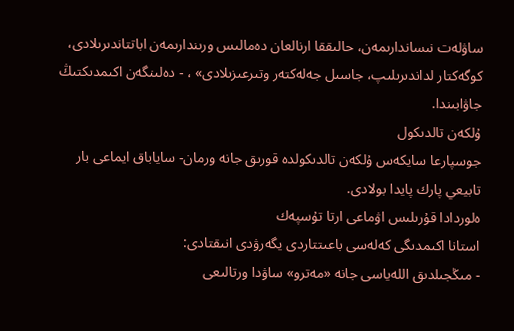ساۋلەت نىساندارىمەن، حالىققا ارنالعان دەمالىس ورىندارىمەن اباتتاندىرىلادى، كوگەكتار لداندىرىلىپ، جاسىل جەلەكتەر وتىرعىزىلادى» ، - دەلىنگەن اكىمدىكتىڭ جاۋابىندا.
ۇلكەن تالدىكول
جوسپارعا سايكەس ۇلكەن تالدىكولدە قورىق جانە ورمان- ساياباق ايماعى بار تابيعي پارك پايدا بولادى.
ەلوردادا قۇرىلىس اۋماعى ارتا تۇسپەك
استانا اكىمدىگى كەلەسى باعىتتاردى يگەرۋدى انىقتادى:
- مىڭجىلدىق اللەياسى جانە «مەترو» ساۋدا ورتالىعى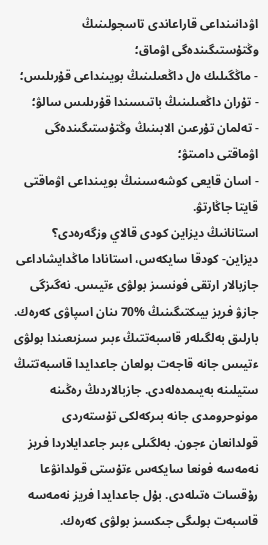اۋدانىنداعى قاراعاندى تاسجولىنىڭ وڭتۇستىگىندەگى اۋماق؛
- ماڭگىلىك ەل داڭعىلىنىڭ بويىنداعى قۇرىلىس؛
- تۇران داڭعىلىنىڭ باتىسىندا قۇرىلىس سالۋ؛
- تەلمان تۇرعىن الابىنىڭ وڭتۇستىگىندەگى اۋماقتى دامىتۋ؛
- اسان قايعى كوشەسىنىڭ بويىنداعى اۋماقتى قايتا جاڭارتۋ.
استانانىڭ ديزاين كودى قالاي وزگەرەدى؟
ديزاين- كودقا سايكەس، استانادا ماڭدايشاداعى جازبالار ارتقى فونسىز بولۋى ءتيىس. نەگىزگى جازۋ فريز بيىكتىگىنىڭ %70 ىنان اسپاۋى كەرەك. بارلىق بەلگىلەر قاسبەتتىڭ ءبىر سىزىعىندا بولۋى ءتيىس جانە قاجەت بولعان جاعدايدا قاسبەتتىڭ ستيلىنە بەيىمدەلەدى. جازبالاردىڭ رەڭىنە مونوحرومدى جانە بىركەلكى تۇستەردى قولدانعان ءجون. بەلگىلى ءبىر جاعدايلاردا فريز نەمەسە فونعا سايكەس ءتۇستى قولدانۋعا رۇقسات ەتىلەدى. بۇل جاعدايدا فريز نەمەسە قاسبەت بولىگى جىكسىز بولۋى كەرەك.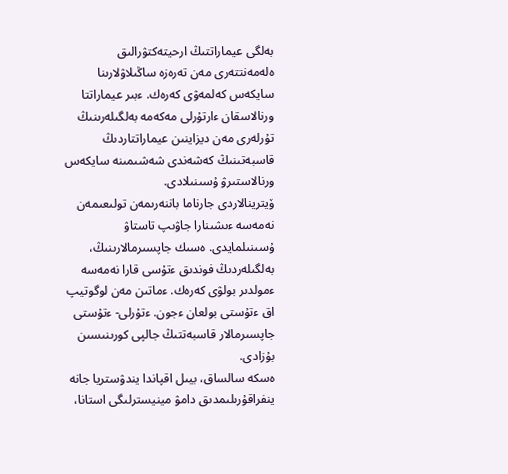بەلگى عيماراتتىڭ ارحيتەكتۋرالىق ەلەمەنتتەرى مەن تەرەزە ساڭىلاۋلارىنا سايكەس كەلمەۋى كەرەك. ءبىر عيماراتتا ورنالاسقان ءارتۇرلى مەكەمە بەلگىلەرىنىڭ تۇرلەرى مەن ديزاينىن عيماراتتاردىڭ قاسبەتىنىڭ كەشەندى شەشىمىنە سايكەس ورنالاستىرۋ ۇسىنىلادى.
ۆيترينالاردى جارناما باننەرىمەن تولىعىمەن نەمەسە ءىشىنارا جاۋىپ تاستاۋ ۇسىنىلمايدى. ەسىك جاپسىرمالارىنىڭ، بەلگىلەردىڭ فوندىق ءتۇسى قارا نەمەسە ءمولدىر بولۋى كەرەك. ءماتىن مەن لوگوتيپ اق ءتۇستى بولعان ءجون. ءتۇرلى- ءتۇستى جاپسىرمالار قاسبەتتىڭ جالپى كورىنىسىن بۇزادى.
ەسكە سالساق، بيىل اقپاندا يندۋستريا جانە ينفراقۇرىلىمدىق دامۋ مينيسترلىگى استانا،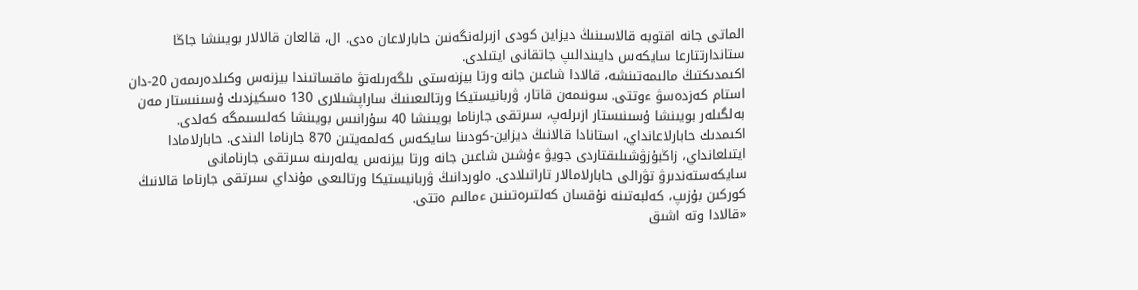الماتى جانە اقتوبە قالاسىنىڭ ديزاين كودى ازىرلەنگەنىن حابارلاعان ەدى. ال، قالعان قالالار بويىنشا جاڭا ستاندارتتارعا سايكەس دايىندالىپ جاتقانى ايتىلدى.
اكىمدىكتىڭ مالىمەتىنشە، قالادا شاعىن جانە ورتا بيزنەستى ىلگەرىلەتۋ ماقساتىندا بيزنەس وكىلدەرىمەن 20-دان استام كەزدەسۋ ءوتتى. سونىمەن قاتار، ۋربانيستيكا ورتالىعىنىڭ ساراپشىلارى 130 ەسكيزدىك ۇسىنىستار مەن بەلگىلەر بويىنشا ۇسىنىستار ازىرلەپ، سىرتقى جارناما بويىنشا 40 سۇرانىس بويىنشا كەلىسىمگە كەلدى.
اكىمدىك حابارلاعانداي، استانادا قالانىڭ ديزاين-كودىنا سايكەس كەلمەيتىن 870 جارناما الىندى. حابارلامادا ايتىلعانداي، زاڭبۇزۋشىلىقتاردى جويۋ ءۇشىن شاعىن جانە ورتا بيزنەس يەلەرىنە سىرتقى جارنامانى سايكەستەندىرۋ تۋرالى حابارلامالار تاراتىلادى. ەلوردانىڭ ۋربانيستيكا ورتالىعى مۇنداي سىرتقى جارناما قالانىڭ كوركىن بۇزىپ، كەلبەتىنە نۇقسان كەلتىرەتىنىن ءمالىم ەتتى.
«قالادا وتە اشىق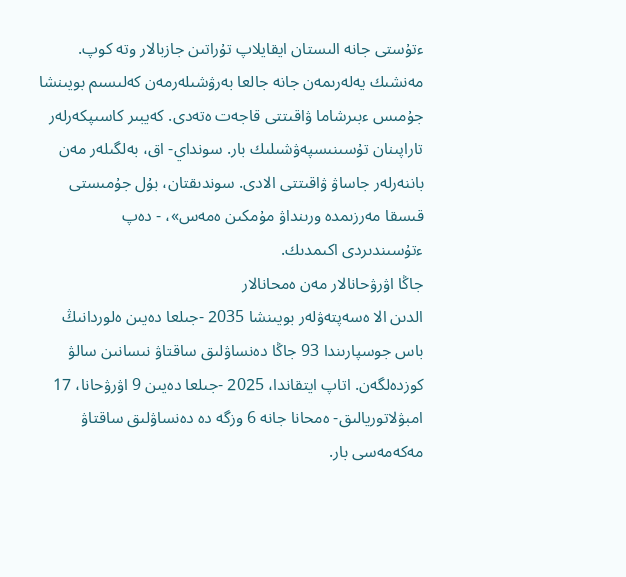ءتۇستى جانە الىستان ايقايلاپ تۇراتىن جازبالار وتە كوپ. مەنشىك يەلەرىمەن جانە جالعا بەرۋشىلەرمەن كەلىسىم بويىنشا جۇمىس ءبىرشاما ۋاقىتتى قاجەت ەتەدى. كەيبىر كاسىپكەرلەر تاراپىنان تۇسىنىسپەۋشىلىك بار. سونداي- اق، بەلگىلەر مەن باننەرلەر جاساۋ ۋاقىتتى الادى. سوندىقتان، بۇل جۇمىستى قىسقا مەرزىمدە ورىنداۋ مۇمكىن ەمەس»، - دەپ ءتۇسىندىردى اكىمدىك.
جاڭا اۋرۋحانالار مەن ەمحانالار
الدىن الا ەسەپتەۋلەر بويىنشا 2035 -جىلعا دەيىن ەلوردانىڭ باس جوسپارىندا 93 جاڭا دەنساۋلىق ساقتاۋ نىسانىن سالۋ كوزدەلگەن. اتاپ ايتقاندا، 2025 -جىلعا دەيىن 9 اۋرۋحانا، 17 امبۋلاتوريالىق- ەمحانا جانە 6 وزگە دە دەنساۋلىق ساقتاۋ مەكەمەسى بار.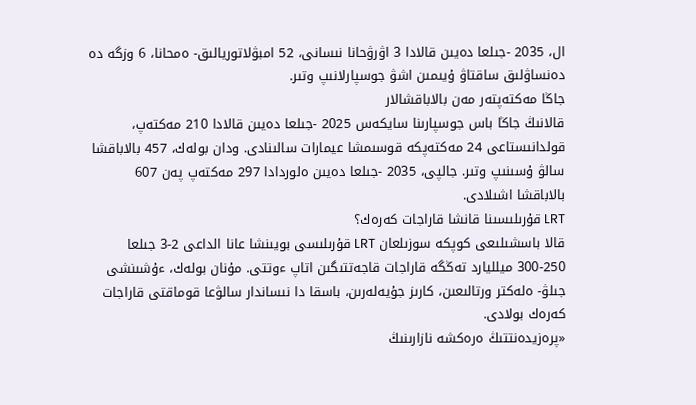ال، 2035 -جىلعا دەيىن قالادا 3 اۋرۋحانا نىسانى، 52 امبۋلاتوريالىق- ەمحانا، 6 وزگە دە دەنساۋلىق ساقتاۋ ۇيىمىن اشۋ جوسپارلانىپ وتىر.
جاڭا مەكتەپتەر مەن بالاباقشالار
قالانىڭ جاڭا باس جوسپارىنا سايكەس 2025 -جىلعا دەيىن قالادا 210 مەكتەپ، قولدانىستاعى 24 مەكتەپكە قوسىمشا عيمارات سالىنادى. ودان بولەك، 457 بالاباقشا سالۋ ۇسىنىپ وتىر. جالپى، 2035 -جىلعا دەيىن ەلوردادا 297 مەكتەپ پەن 607 بالاباقشا اشىلادى.
LRT قۇرىلىسىنا قانشا قاراجات كەرەك؟
قالا باسشىلىعى كوپكە سوزىلعان LRT قۇرىلىسى بويىنشا عانا الداعى 2-3 جىلعا 250-300 ميلليارد تەڭگە قاراجات قاجەتتىگىن اتاپ ءوتتى. مۇنان بولەك، ءۇشىنشى جىلۋ- ەلەكتر ورتالىعىن، كارىز جۇيەلەرىن، باسقا دا نىساندار سالۋعا قوماقتى قاراجات كەرەك بولادى.
«پرەزيدەنتتىڭ ەرەكشە نازارىنىڭ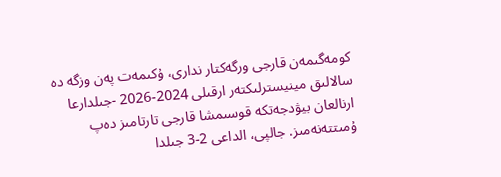كومەگىمەن قارجى ورگەكتار ندارى، ۇكىمەت پەن وزگە دە سالالىق مينيسترلىكتەر ارقىلى 2024-2026 -جىلدارعا ارنالعان بيۋدجەتكە قوسىمشا قارجى تارتامىز دەپ ۇمىتتەنەمىز. جالپى، الداعى 2-3 جىلدا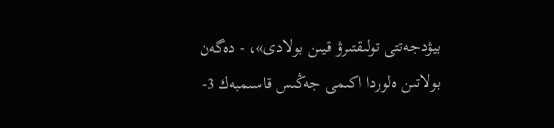بيۋدجەتتى تولىقتىرۋ قيىن بولادى»، - دەگەن بولاتىن ەلوردا اكىمى جەڭىس قاسىمبەك 3-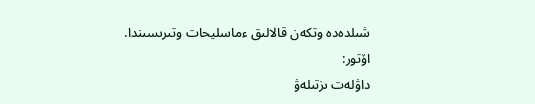شىلدەدە وتكەن قالالىق ءماسليحات وتىرىسىندا.
اۆتور:
داۋلەت ىزتىلەۋ